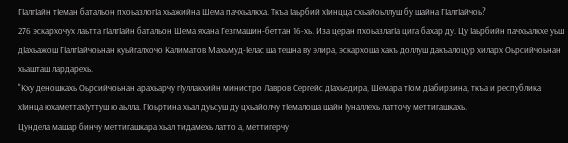ГIалгIайн тIеман батальон пхоьазлогIа хьажийна Шема пачхьалкха. Ткъа Iаьрбий хIинцца схьайоьллуш бу шайна ГIалгIайчоь?
276 эскархочух лаьтта гIалгIайн батальон Шема яхана Гезгмашин-беттан 16-хь. Иза церан пхоьазлагIа цига бахар ду. Цу Iаьрбийн пачхьалкхе уьш дIахьажош ГIалгIайчоьнан куьйгалхочо Калиматов Махьмуд-Iелас ша тешна ву элира, эскархоша хакъ доллуш дакъалоцур хиларх Оьрсийчоьнан хьашташ лардарехь.
"Кху деношкахь Оьрсийчоьнан арахьарчу гIуллакхийн министро Лавров Сергейс дIахьедира, Шемара тIом дIабирзина, ткъа и республика хIинца юхаметтахIуттуш ю аьлла. ГIоьртина хьал дуьсуш ду цхьайолчу тIемалоша шайн Iуналлехь латточу меттигашкахь.
Цундела машар бинчу меттигашкара хьал тидамехь латто а, меттигерчу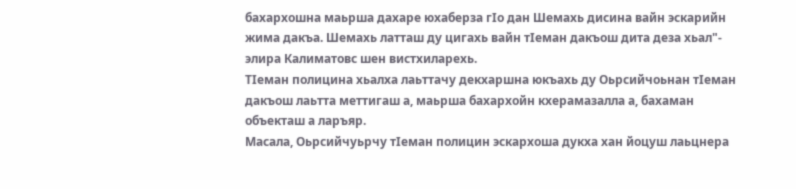бахархошна маьрша дахаре юхаберза гIо дан Шемахь дисина вайн эскарийн жима дакъа. Шемахь латташ ду цигахь вайн тIеман дакъош дита деза хьал"- элира Калиматовс шен вистхиларехь.
ТIеман полицина хьалха лаьттачу декхаршна юкъахь ду Оьрсийчоьнан тIеман дакъош лаьтта меттигаш а, маьрша бахархойн кхерамазалла а, бахаман объекташ а ларъяр.
Масала, Оьрсийчуьрчу тIеман полицин эскархоша дукха хан йоцуш лаьцнера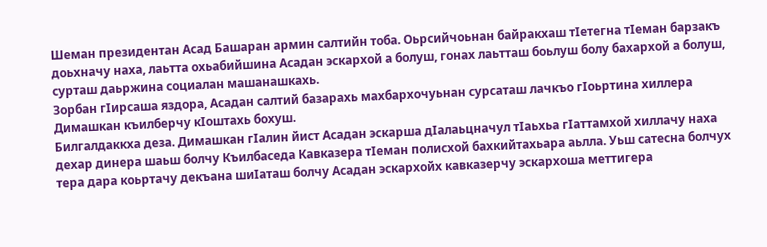Шеман президентан Асад Башаран армин салтийн тоба. Оьрсийчоьнан байракхаш тIетегна тIеман барзакъ доьхначу наха, лаьтта охьабийшина Асадан эскархой а болуш, гонах лаьтташ боьлуш болу бахархой а болуш, сурташ даьржина социалан машанашкахь.
Зорбан гIирсаша яздора, Асадан салтий базарахь махбархочуьнан сурсаташ лачкъо гIоьртина хиллера Димашкан къилберчу кIоштахь бохуш.
Билгалдаккха деза. Димашкан гӀалин йист Асадан эскарша дIалаьцначул тIаьхьа гIаттамхой хиллачу наха дехар динера шаьш болчу Къилбаседа Кавказера тIеман полисхой бахкийтахьара аьлла. Уьш сатесна болчух тера дара коьртачу декъана шиIаташ болчу Асадан эскархойх кавказерчу эскархоша меттигера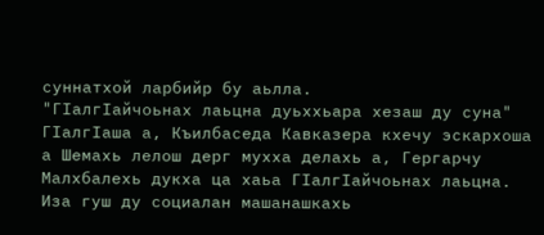суннатхой ларбийр бу аьлла.
"ГIалгIайчоьнах лаьцна дуьххьара хезаш ду суна"
ГIалгIаша а, Къилбаседа Кавказера кхечу эскархоша а Шемахь лелош дерг мухха делахь а, Гергарчу Малхбалехь дукха ца хаьа ГIалгIайчоьнах лаьцна. Иза гуш ду социалан машанашкахь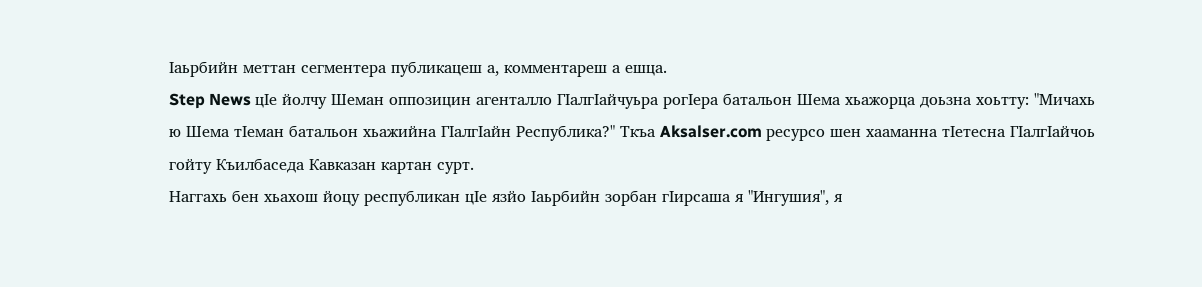Iаьрбийн меттан сегментера публикацеш а, комментареш а ешца.
Step News цIе йолчу Шеман оппозицин агенталло ГIалгIайчуьра рогIера батальон Шема хьажорца доьзна хоьтту: "Мичахь ю Шема тIеман батальон хьажийна ГIалгIайн Республика?" Ткъа Aksalser.com ресурсо шен хааманна тIетесна ГIалгIайчоь гойту Къилбаседа Кавказан картан сурт.
Наггахь бен хьахош йоцу республикан цIе язйо Iаьрбийн зорбан гIирсаша я "Ингушия", я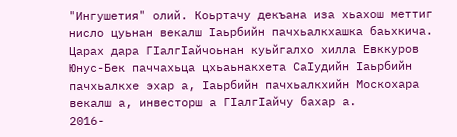"Ингушетия" олий. Коьртачу декъана иза хьахош меттиг нисло цуьнан векалш Iаьрбийн пачхьалкхашка баьхкича. Царах дара ГIалгIайчоьнан куьйгалхо хилла Евккуров Юнус-Бек паччахьца цхьаьнакхета СаIудийн Iаьрбийн пачхьалкхе эхар а, Iаьрбийн пачхьалкхийн Москохара векалш а, инвесторш а ГIалгIайчу бахар а.
2016-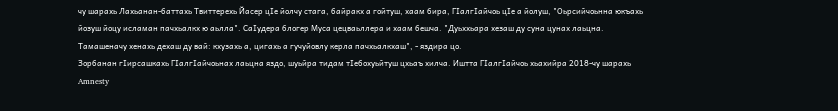чу шарахь Лахьанан-баттахь Твиттерехь Йасер цIе йолчу стага, байракх а гойтуш, хаам бира, ГIалгIайчоь цIе а йолуш, "Оьрсийчоьнна юкъахь йозуш йоцу исламан пачхьалкх ю аьлла". СаIудера блогер Муса цецваьллера и хаам бешча. "Дуьххьара хезаш ду суна цунах лаьцна. Тамашеначу хенахь дехаш ду вай: кхузахь а, цигахь а гучуйовлу керла пачхьалкхаш", - яздира цо.
Зорбанан гIирсашкахь ГIалгIайчоьнах лаьцна яздо, шуьйра тидам тIебохуьйтуш цхьаъ хилча. Иштта ГIалгIайчоь хьахийра 2018-чу шарахь Amnesty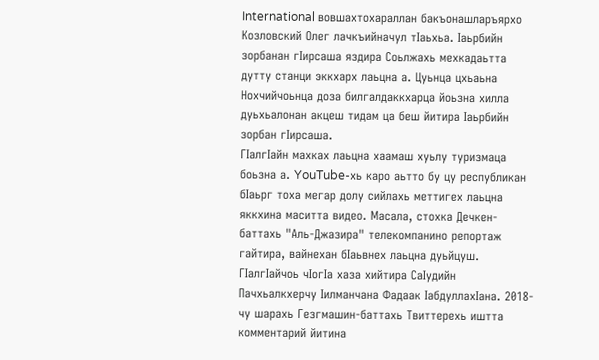International вовшахтохараллан бакъонашларъярхо Козловский Олег лачкъийначул тIаьхьа. Iаьрбийн зорбанан гIирсаша яздира Соьлжахь мехкадаьтта дутту станци эккхарх лаьцна а. Цуьнца цхьаьна Нохчийчоьнца доза билгалдаккхарца йоьзна хилла дуьхьалонан акцеш тидам ца беш йитира Iаьрбийн зорбан гIирсаша.
ГIалгIайн махках лаьцна хаамаш хуьлу туризмаца боьзна а. YouTube-хь каро аьтто бу цу республикан бIаьрг тоха мегар долу сийлахь меттигех лаьцна яккхина маситта видео. Масала, стохка Дечкен-баттахь "Аль-Джазира" телекомпанино репортаж гайтира, вайнехан бIаьвнех лаьцна дуьйцуш.
ГIалгIайчоь чIогIа хаза хийтира СаIудийн Пачхьалкхерчу Iилманчана Фадаак IабдуллахIана. 2018-чу шарахь Гезгмашин-баттахь Твиттерехь иштта комментарий йитина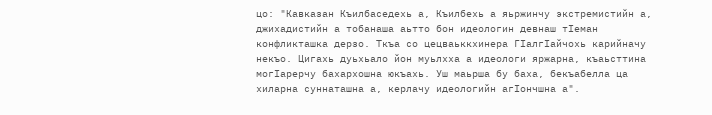цо: "Кавказан Къилбаседехь а, Къилбехь а яьржинчу экстремистийн а, джихадистийн а тобанаша аьтто бон идеологин девнаш тIеман конфликташка дерзо. Ткъа со цецваьккхинера ГIалгIайчохь карийначу некъо. Цигахь дуьхьало йон муьлхха а идеологи яржарна, къаьсттина могIарерчу бахархошна юкъахь. Уш маьрша бу баха, бекъабелла ца хиларна суннаташна а, керлачу идеологийн агIончшна а".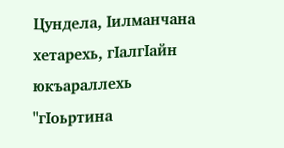Цундела, Iилманчана хетарехь, гIалгIайн юкъараллехь "гIоьртина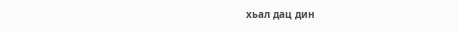хьал дац дин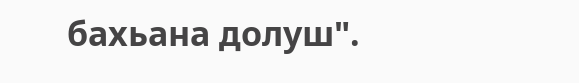бахьана долуш".